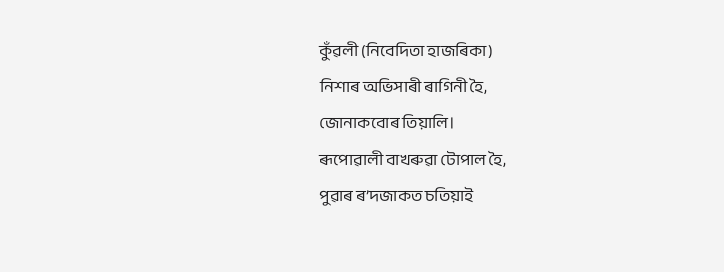কুঁৱলী (নিবেদিতা হাজৰিকা)
নিশাৰ অভিসাৰী ৰাগিনী হৈ,
জোনাকবোৰ তিয়ালি।
ৰূপোৱালী বাখৰুৱা টোপাল হৈ,
পুৱাৰ ৰ’দজাকত চতিয়াই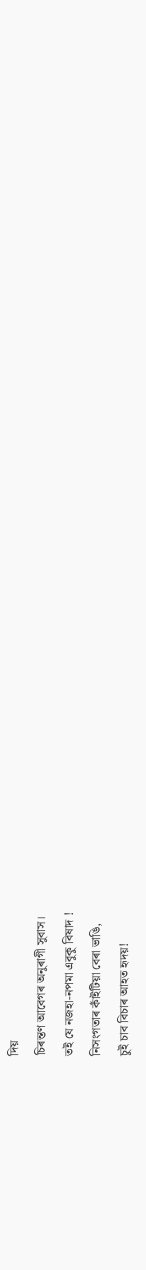দিয়
চিৰন্তণ আবেগৰ অনুৰাগী সুবাস।
তই যে নজহা-নপমা এবুকু বিষাদ !
নিসংগতাৰ কাঁইটিয়া বেৰা ভাঙি,
চুই চাব বিচাৰ আহত হৃদয়!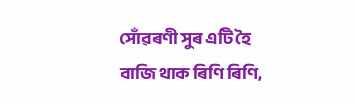সোঁৱৰণী সুৰ এটি হৈ
বাজি থাক ৰিণি ৰিণি,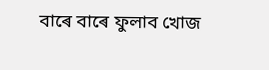বাৰে বাৰে ফুলাব খোজ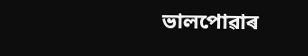ভালপোৱাৰ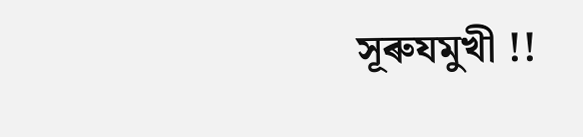সূৰুযমুখী !!